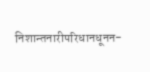निशान्तनारीपरिधानधूनन-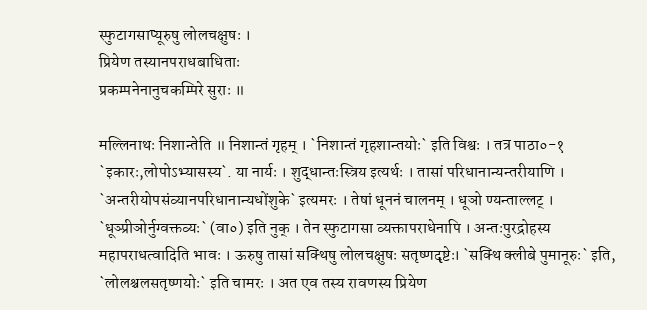स्फुटागसाप्यूरुषु लोलचक्षुषः ।
प्रियेण तस्यानपराधबाधिताः
प्रकम्पनेनानुचकम्पिरे सुराः ॥

मल्लिनाथः निशान्तेति ॥ निशान्तं गृहम् । `निशान्तं गृहशान्तयोः` इति विश्वः । तत्र पाठा०-१ `इकारः,लोपोऽभ्यासस्य`. या नार्यः । शुद्धान्तःस्त्रिय इत्यर्थः । तासां परिधानान्यन्तरीयाणि । `अन्तरीयोपसंव्यानपरिधानान्यधोंशुके` इत्यमरः । तेषां धूननं चालनम् । धूञो ण्यन्ताल्लट् । `धूञ्प्रीञोर्नुग्वक्तव्यः` (वा०) इति नुक् । तेन स्फुटागसा व्यक्तापराधेनापि । अन्तःपुरद्रोहस्य महापराधत्वादिति भावः । ऊरुषु तासां सक्थिषु लोलचक्षुषः सतृष्णदृष्टेः। `सक्थि क्लीबे पुमानूरुः` इति, `लोलश्चलसतृष्णयोः` इति चामरः । अत एव तस्य रावणस्य प्रियेण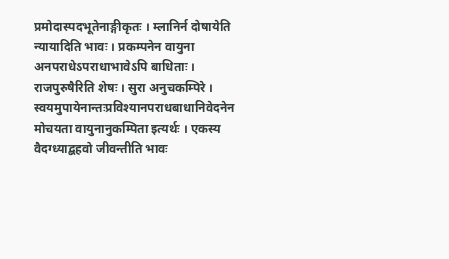प्रमोदास्पदभूतेनाङ्गीकृतः । म्लानिर्न दोषायेति न्यायादिति भावः । प्रकम्पनेन वायुना अनपराधेऽपराधाभावेऽपि बाधिताः । राजपुरुषैरिति शेषः । सुरा अनुचकम्पिरे । स्वयमुपायेनान्तःप्रविश्यानपराधबाधानिवेदनेन मोचयता वायुनानुकम्पिता इत्यर्थः । एकस्य वैदग्ध्याद्बहवो जीवन्तीति भावः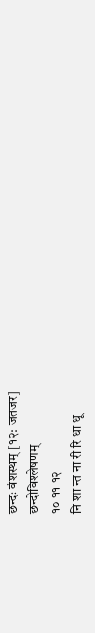छन्दः वंशस्थम् [१२: जतजर]
छन्दोविश्लेषणम्
१० ११ १२
नि शा न्त ना री रि धा धू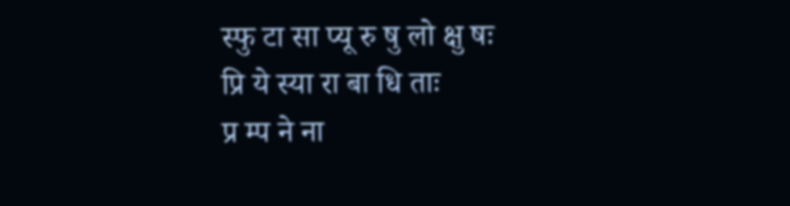स्फु टा सा प्यू रु षु लो क्षु षः
प्रि ये स्या रा बा धि ताः
प्र म्प ने ना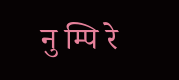नु म्पि रे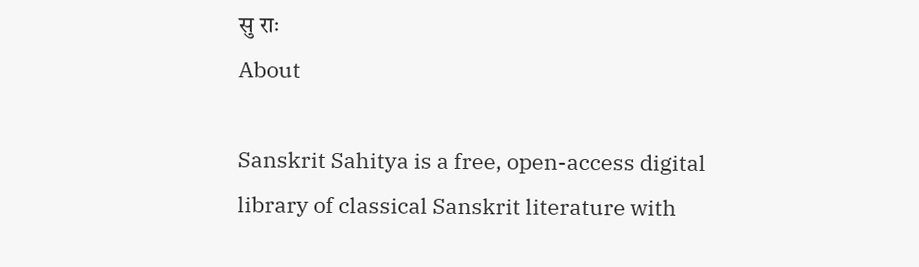सु राः
About

Sanskrit Sahitya is a free, open-access digital library of classical Sanskrit literature with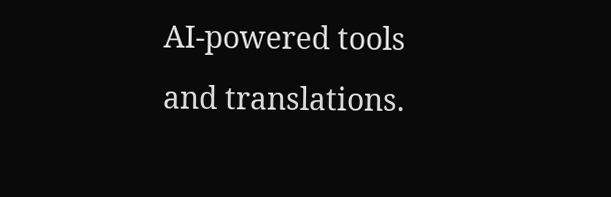AI-powered tools and translations.